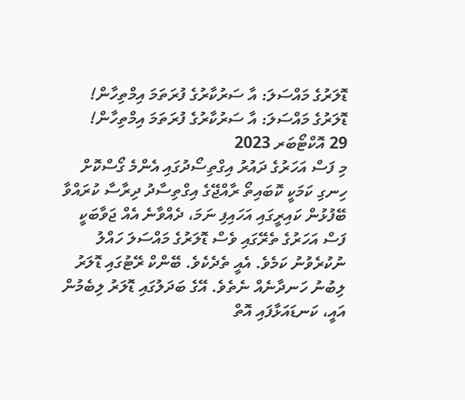ޑޮލަރުގެ މައްސަލަ: އާ ސަރުކާރުގެ ފުރަތަމަ އިމްތިހާން!
ޑޮލަރުގެ މައްސަލަ: އާ ސަރުކާރުގެ ފުރަތަމަ އިމްތިހާން!
29 އޮކްޓޯބަރ 2023
މި ފަސް އަހަރުގެ ދައުރު އިގްތިސޯދުގައި އެންމެ ގޯސްކޮށް ހިނގި ކަމަކީ ކޮބައިތޯ ރާއްޖޭގެ އިގްތިސާދު ދިރާސާ ކުރައްވާ ބޭފުޅުން ކައިރީގައި އަހައިފި ނަމަ، ދެއްވާނެ އެއް ޖަވާބަކީ ފަސް އަހަރުގެ ތެރޭގައި ވެސް ޑޮލަރުގެ މައްސަލަ ހައްލު ނުކުރެވުނު ކަމެވެ. އެއީ ތެދެކެވެ. ބޭންކް ރޭޓުގައި ޑޮލަރު ލިބުނު ހަނދާނެއް ނެތެވެ. އޭގެ ބަދަލުގައި ޑޮލަރު ލިބެމުން އައީ، ކަނޑައަޅާފައި އޮތް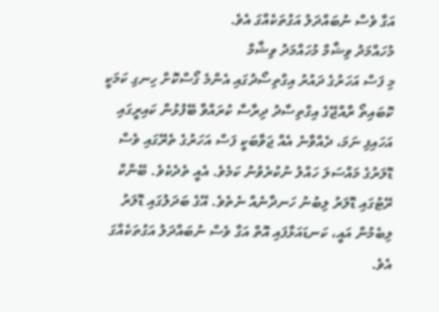އަގާ ވެސް ނުބައްދަލު އަގުތަކެއްގަ އެވެ.
މުހައްމަދު ވިޝާމް މުހައްމަދު ވިޝާމް
މި ފަސް އަހަރުގެ ދައުރު އިގްތިސޯދުގައި އެންމެ ގޯސްކޮށް ހިނގި ކަމަކީ ކޮބައިތޯ ރާއްޖޭގެ އިގްތިސާދު ދިރާސާ ކުރައްވާ ބޭފުޅުން ކައިރީގައި އަހައިފި ނަމަ، ދެއްވާނެ އެއް ޖަވާބަކީ ފަސް އަހަރުގެ ތެރޭގައި ވެސް ޑޮލަރުގެ މައްސަލަ ހައްލު ނުކުރެވުނު ކަމެވެ. އެއީ ތެދެކެވެ. ބޭންކް ރޭޓުގައި ޑޮލަރު ލިބުނު ހަނދާނެއް ނެތެވެ. އޭގެ ބަދަލުގައި ޑޮލަރު ލިބެމުން އައީ، ކަނޑައަޅާފައި އޮތް އަގާ ވެސް ނުބައްދަލު އަގުތަކެއްގަ އެވެ.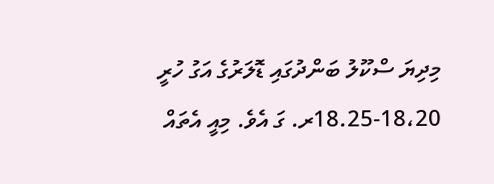މިދިޔަ ސްކޫލު ބަންދުގައި ޑޮލަރުގެ އަގު ހުރީ 18،20-18.25ރ. ގަ އެވެ. މިއީ އެތައް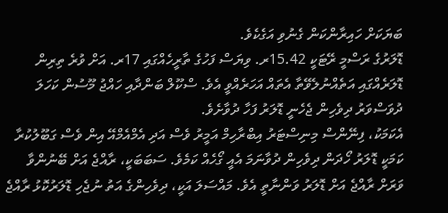ބަޔަކަށް ހައިރާންކަން ގެނުވި އަގެކެވެ.
ޑޮލަރުގެ ރަސްމީ ރޭޓަކީ 15.42ރ. ވިޔަސް ފަހުގެ ތާރީހެއްގައި 17ރ. އަށް ވުރެ ތިރިން ޑޮލަރެއްގައި އަތެއްނުލެވޭތާ އެތައް އަހަރެއްވީ އެވެ. ސްކޫލް ބަންދާއި ހައްޖު މޫސުން ކަހަލަ ދުވަސްވަރު ދިވެހިން ޖެހެނީ ޑޮލަރު ފަހާ ދުވާށެވެ.
އެކަމަކު، ފިނޭންސް މިނިސްޓަރު އިބްރާހިމް އަމީރު ވެސް އަދި އެމްއެމްއޭ އިން ވެސް ގަބޫލުކުރާ ކަމަކީ ޑޮލަރު ހޯދަން ދިވެހިން ދުވާނަމަ އެއީ ގޯހެއް ކަމެވެ. ސަބަބަކީ، ރާއްޖެ އަށް ބޭނުންވާ ވަރަށް ރާއްޖެ އަށް ޑޮލަރު ވަންނާތީ އެވެ. މައްސަލަ އަކީ، ދިވެހިންގެ އަތު ނުޖެހި ޑޮލަރުކޮޅު ރާއްޖެ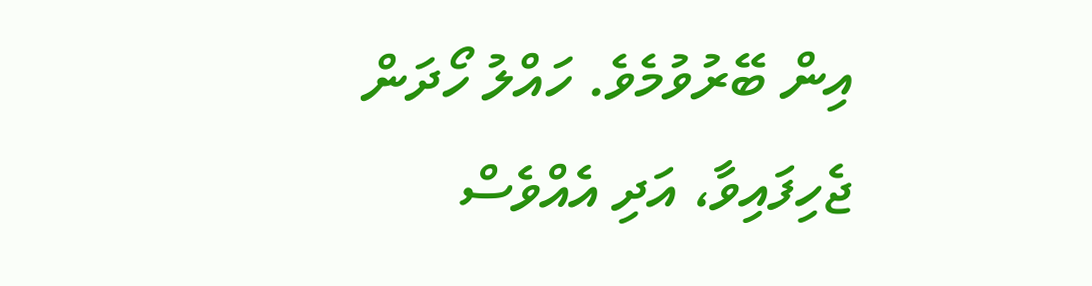އިން ބޭރުވުމެވެ. ހައްލު ހޯދަން ޖެހިފައިވާ، އަދި އެއްވެސް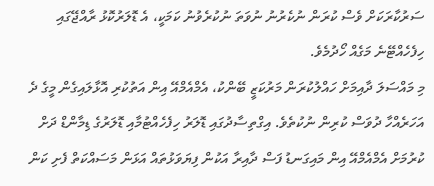ސަރުކާރަކަށް ވެސް ކުރަން ނުކެރުނު ނުވަތަ ނުކުރެވުނު ކަމަކީ، އެ ޑޮލަރުކޮޅު ރާއްޖޭގައި ހިފެހެއްޓޭނެ މަގެއް ހޯދުމެވެ.
މި މައްސަލަ ދާއިމަށް ހައްލުކުރަން މަރުކަޒީ ބޭންކު، އެމްއެމްއޭ އިން އަތުކުރި އޮޅާލައިގެން މީގެ ދެ އަހަރެއްހާ ދުވަސް ކުރިން ނުކުތެވެ. އިގްތިސާދުގައި ޑޮލަރު ހިފެހެއްޓުމާއި ޑޮލަރުގެ ޑިމާންޑް ދަށް ކުރުމަށް އެމްއެމްއޭ އިން މައިގަނޑު ފަސް ދާއިރާ އަކުން ފިޔަވަޅުތައް އަޅަން މަސައްކަތް ފެށި ކަން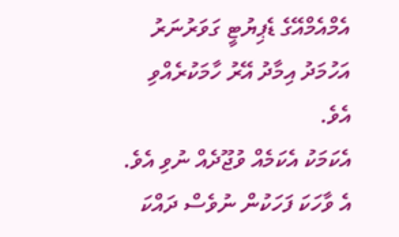އެމްއެމްއޭގެ ޑެޕިޔުޓީ ގަވަރުނަރު އަހުމަދު އިމާދު އޭރު ހާމަކުރެއްވި އެވެ.
އެކަމަކު އެކަމެއް ވުޖޫދެއް ނުވި އެވެ. އެ ވާހަކަ ފަހަކުން ނުވެސް ދައްކަ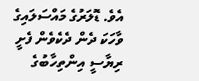އެވެ. ޑޮލަރުގެ މައްސަލައިގެ ވާހަކަ ދެން ދެކެވެން ފެށީ ރިޔާސީ އިންތިހާބުގެ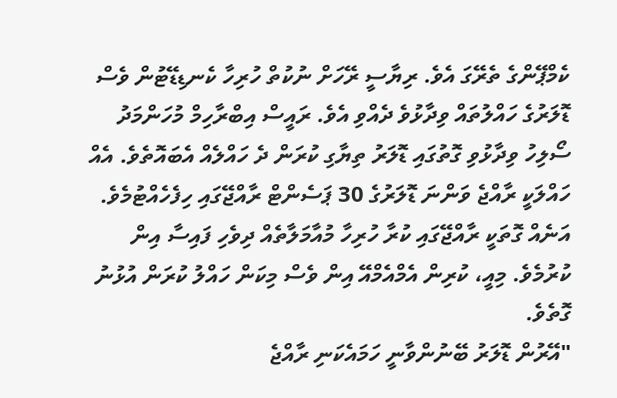ކެމްޕޭންގެ ތެރޭގަ އެވެ. ރިޔާސީ ރޭހަށް ނުކުތް ހުރިހާ ކެނޑިޑޭޓުން ވެސް ޑޮލަރުގެ ހައްލުތައް ވިދާޅުވެ ދެއްވި އެވެ. ރައީސް އިބްރާހިމް މުހަންމަދު ސޯލިހު ވިދާޅުވި ގޮތުގައި ޑޮލަރު ތިޔާގި ކުރަން ދެ ހައްލެއް އެބައޮތެވެ. އެއް ހައްލަކީ ރާއްޖެ ވަންނަ ޑޮލަރުގެ 30 ޕަސެންޓް ރާއްޖޭގައި ހިފެހެއްޓުމެވެ. އަނެއް ގޮތަކީ ރާއްޖޭގައި ކުރާ ހުރިހާ މުއާމަލާތެއް ދިވެހި ފައިސާ އިން ކުރުމެވެ. މިއީ، ކުރިން އެމްއެމްއޭ އިން ވެސް މިކަން ހައްލު ކުރަން އުޅުނު ގޮތެވެ.
"އޭރުން ޑޮލަރު ބޭނުންވާނީ ހަމައެކަނި ރާއްޖެ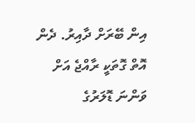އިން ބޭރަށް ދާއިރު. ދެން އޮތް ގޮތަކީ ރާއްޖެ އަށް ވަންނަ ޑޮލަރުގެ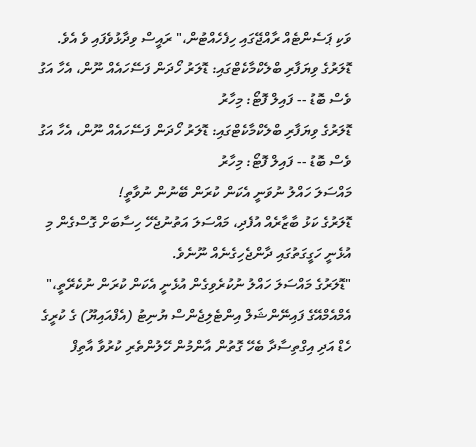ވަކި ޕަސެންޓެއް ރާއްޖޭގައި ހިފެހެއްޓުން،" ރައީސް ވިދާޅުވެފައި ވެ އެވެ.
ޑޮލަރުގެ ވިޔަފާރި ބްލެކްމާކެޓްގައި: ޑޮލަރު ހޯދަން ފަސޭހައެއް ނޫން، އެހާ އަގު ވެސް ބޮޑު -- ފައިލް ފޮޓޯ: މިހާރު
ޑޮލަރުގެ ވިޔަފާރި ބްލެކްމާކެޓްގައި: ޑޮލަރު ހޯދަން ފަސޭހައެއް ނޫން، އެހާ އަގު ވެސް ބޮޑު -- ފައިލް ފޮޓޯ: މިހާރު
މައްސަލަ ހައްލު ނުވަނީ އެކަން ކުރަން ބޭނުން ނުވާތީ!
ޑޮލަރުގެ ކަޅު ބާޒާރެއް އުފެދި، މައްސަލަ އަތުނުޖެހޭ ހިސާބަށް ގޮސްގެން މި އުޅެނީ ހަގީގަތުގައި ދާންޖެހިގެނެއް ނޫނެވެ.
"ޑޮލަރުގެ މައްސަލަ ހައްލު ނުކުރެވިގެން އުޅެނީ އެކަން ކުރަން ނުކެރޭތީ،" އެމްއެމްއޭގެ ފައިނޭންޝަލް އިންޓެލިޖެންސް ޔުނިޓު (އެފްއައިޔޫ) ގެ ކުރީގެ ހެޑް އަދި އިގްތިސާދާ ބެހޭ ގޮތުން އާންމުން ހޭލުންތެރި ކުރުވާ އާތިފް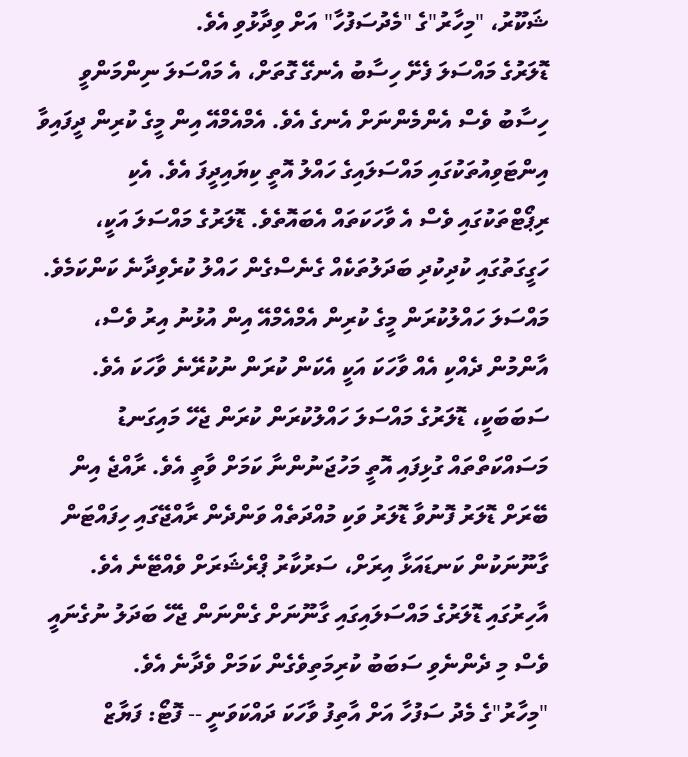ޝަކޫރު، "މިހާރު"ގެ "މެދުސަފުހާ" އަށް ވިދާޅުވި އެވެ.
ޑޮލަރުގެ މައްސަލަ ފެށޭ ހިސާބު އެނގޭ ގޮތަށް، އެ މައްސަލަ ނިންމަންވީ ހިސާބު ވެސް އެންމެންނަށް އެނގެ އެވެ. އެމްއެމްއޭ އިން މީގެ ކުރިން ދީފައިވާ އިންޓަވިއުތަކުގައި މައްސަލައިގެ ހައްލު އޮތީ ކިޔައިދީފަ އެވެ. އެކި ރިޕޯޓްތަކުގައި ވެސް އެ ވާހަކަތައް އެބައޮތެވެ. ޑޮލަރުގެ މައްސަލަ އަކީ، ހަގީގަތުގައި ކުދިކުދި ބަދަލުތަކެއް ގެނެސްގެން ހައްލު ކުރެވިދާނެ ކަންކަމެވެ.
މައްސަލަ ހައްލުކުރަން މީގެ ކުރިން އެމްއެމްއޭ އިން އުޅުނު އިރު ވެސް، އާންމުން ދެއްކި އެއް ވާހަކަ އަކީ އެކަން ކުރަން ނުކުރޭނެ ވާހަކަ އެވެ. ސަބަބަކީ، ޑޮލަރުގެ މައްސަލަ ހައްލުކުރަން ކުރަން ޖެހޭ މައިގަނޑު މަސައްކަތްތައް ގުޅިފައި އޮތީ މަހުޖަނުންނާ ކަމަށް ވާތީ އެވެ. ރާއްޖެ އިން ބޭރަށް ޑޮލަރު ފޮނުވާ ޑޮލަރު ވަކި މުއްދަތެއް ވަންދެން ރާއްޖޭގައި ހިފައްޓަން ގާނޫނަކުން ކަނޑައަޅާ އިރަށް، ސަރުކާރު ޕްރެޝަރަށް ވެއްޓޭނެ އެވެ. އާހިރުގައި ޑޮލަރުގެ މައްސަލައިގައި ގާނޫނަށް ގެންނަން ޖެހޭ ބަދަލު ނުގެނައީ ވެސް މި ދެންނެވި ސަބަބު ކުރިމަތިވެގެން ކަމަށް ވެދާނެ އެވެ.
"މިހާރު"ގެ މެދު ސަފުހާ އަށް އާތިފު ވާހަކަ ދައްކަވަނީ -- ފޮޓޯ: ފަޔާޒް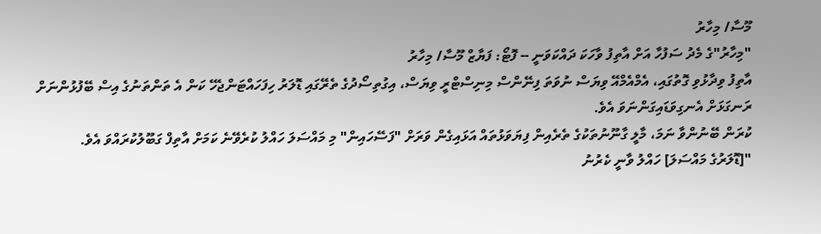މޫސާ/ މިހާރު
"މިހާރު"ގެ މެދު ސަފުހާ އަށް އާތިފު ވާހަކަ ދައްކަވަނީ -- ފޮޓޯ: ފަޔާޒް މޫސާ/ މިހާރު
އާތިފު ވިދާޅުވި ގޮތުގައި، އެމްއެމްއޭ ވިޔަސް ނުވަތަ ފިނޭންސް މިނިސްޓްރީ ވިޔަސް، އިގުތިސޯދުގެ ތެރޭގައި ޑޮލަރު ހިފަހައްޓަންޖެހޭ ކަން އެ ތަންތަނުގެ އިސް ބޭފުޅުންނަށް ރަނގަޅަށް އެނގިވަޑައިގަންނަވަ އެވެ.
ކުރަން ބޭނުންވާ ނަމަ، މާލީ ގާނޫނުތަކުގެ ތެރެއިން ފިޔަވަޅުތައް އަޅައިގެން ވަރަށް "ފަސޭހައިން" މި މައްސަލަ ހައްލު ކުރެވޭނެ ކަމަށް އާތިފް ގަބޫލުކުރައްވަ އެވެ.
"[ޑޮލަރުގެ މައްސަލަ] ހައްލު ވާނީ ކެރުނު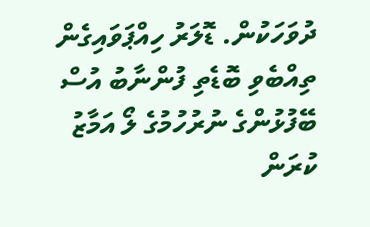ދުވަހަކުން. ޑޮލަރު ހިއްޕަވައިގެން ތިއްބެވި ބޮޑެތި ފުންނާބު އުސް ބޭފުޅުންގެ ނުރުހުމުގެ ލޯ އަމާޒު ކުރަން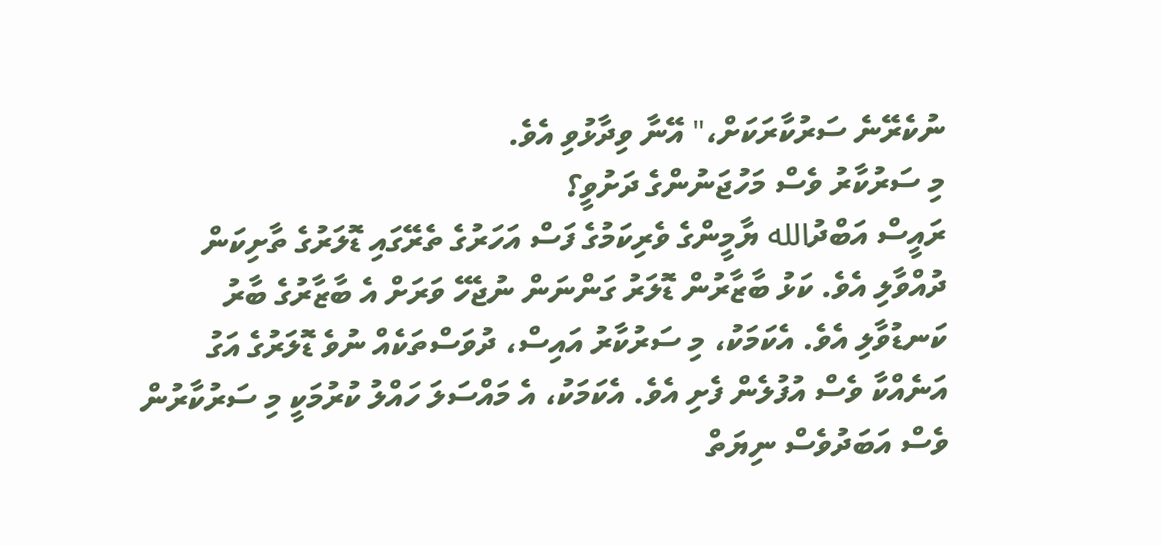ނުކެރޭނެ ސަރުކާރަކަށް،" އޭނާ ވިދާޅުވި އެވެ.
މި ސަރުކާރު ވެސް މަހުޖަނުންގެ ދަށުވީ؟
ރައީސް އަބްދުالله ޔާމީންގެ ވެރިކަމުގެ ފަސް އަހަރުގެ ތެރޭގައި ޑޮލަރުގެ ތާށިކަން ދުއްވާލި އެވެ. ކަޅު ބާޒާރުން ޑޮލަރު ގަންނަން ނުޖެހޭ ވަރަށް އެ ބާޒާރުގެ ބާރު ކަނޑުވާލި އެވެ. އެކަމަކު، މި ސަރުކާރު އައިސް، ދުވަސްތަކެއް ނުވެ ޑޮލަރުގެ އަގު އަނެއްކާ ވެސް އުފުލެން ފެށި އެވެ. އެކަމަކު، އެ މައްސަލަ ހައްލު ކުރުމަކީ މި ސަރުކާރުން ވެސް އަބަދުވެސް ނިޔަތް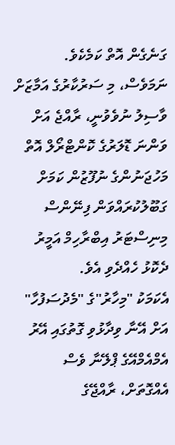ގަނެގެން އޮތް ކަމެކެވެ.
ނަމަވެސް، މި ސަރުކާރުގެ އަމާޒަށް ވާސިލު ނުވެވުނީ، ރާއްޖެ އަށް ވަންނަ ޑޮލަރުގެ ކޮންޓްރޯލް އޮތް މަހުޖަނުންގެ ނުފޫޒުން ކަމަށް ގަބޫލުކުރައްވަން ފިނޭންސް މިނިސްޓަރު އިބްރާހިމް އަމީރު ދެކޮޅު ހެއްދެވި އެވެ.
އެކަމަކު "މިހާރު"ގެ "މެދުސަފުހާ" އަށް އޭނާ ވިދާޅުވި ގޮތުގައި އޭރު އެމްއެމްއޭގެ ޕްލޭނާ ވެސް އެއްގޮތަށް، ރާއްޖޭގެ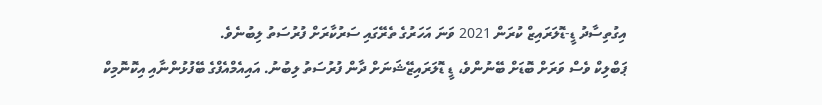އިގުތިސާދު ޑީ-ޑޮލަރައިޒް ކުރަން 2021 ވަނަ އަހަރުގެ ތެރޭގައި ސަރުކާރަށް ފުރުސަތު ލިބުނެވެ.
ޕަބްލިކް ވެސް ވަރަށް ބޮޑަށް ބޭނުންވެ، ޑީ ޑޮލަރައިޒޭޝަނަށް ދާން ފުރުސަތު ލިބުނު. އައިއެމްއެފްގެ ބޭފުޅުންނާއި އިކޮނޮމިކް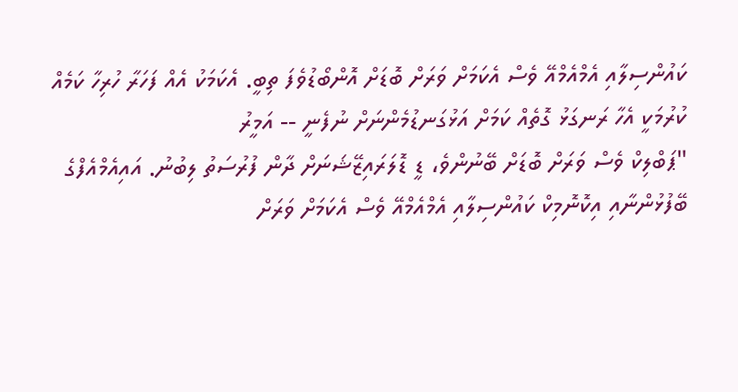ކައުންސިލާއި އެމްއެމްއޭ ވެސް އެކަމަށް ވަރަށް ބޮޑަށް އޮންބޯޑުވެފަ ތިބީ. އެކަމަކު އެއް ފަހަރާ ހުރިހާ ކަމެއް ކުރުމަކީ އެހާ ރަނގަޅު ގޮތެއް ކަމަށް އަޅުގަނޑުމެންނަށް ނުފެނީ -- އަމީރު
"ޕަބްލިކް ވެސް ވަރަށް ބޮޑަށް ބޭނުންވެ، ޑީ ޑޮލަރައިޒޭޝަނަށް ދާން ފުރުސަތު ލިބުނު. އައިއެމްއެފްގެ ބޭފުޅުންނާއި އިކޮނޮމިކް ކައުންސިލާއި އެމްއެމްއޭ ވެސް އެކަމަށް ވަރަށް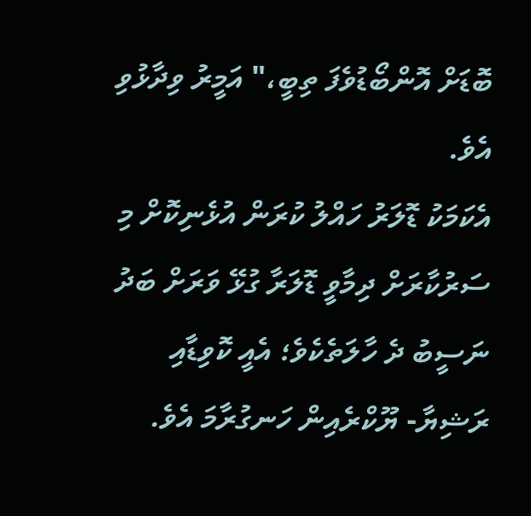ބޮޑަށް އޮންބޯޑުވެފަ ތިބީ،" އަމީރު ވިދާޅުވި އެވެ.
އެކަމަކު ޑޮލަރު ހައްލު ކުރަން އުޅެނިކޮށް މި ސަރުކާރަށް ދިމާވީ ޑޮލަރާ ގުޅޭ ވަރަށް ބަދު ނަސީބު ދެ ހާލަތެކެވެ؛ އެއީ ކޮވިޑާއި ރަޝިޔާ- ޔޫކްރެއިން ހަނގުރާމަ އެވެ.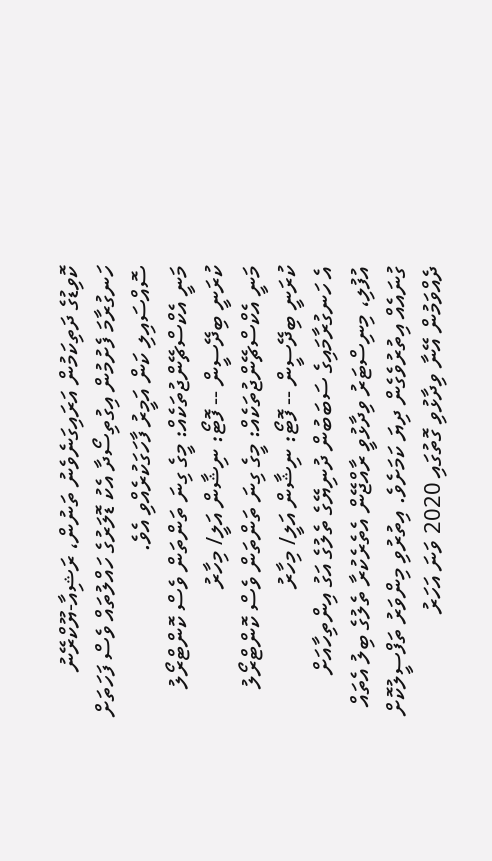ކޮވިޑުގެ ދަތިކަމުން އަރައިގަނެވެނު ތަނުން، ރަޝިއާ-ޔޫކްރޭނު ހަނގުރާމަ ފެށުމުން އިގުތިސޯދާ އެކު ޑޮލަރުގެ ހައްލުތައް ވެސް ފަހަތަށް ސޮއްސައިލި ކަން އަމީރު ފާހަގަކުރެއްވި އެވެ.
މަނީ އެކްސްޗޭންޖުތަކެއް: މީގެ ގިނަ ތަންތަން ވެސް ކޮންޓްރޯލު ކުރަނީ ބިދޭސީން -- ފޮޓޯ: ނިޝާން އަލީ/ މިހާރު
މަނީ އެކްސްޗޭންޖުތަކެއް: މީގެ ގިނަ ތަންތަން ވެސް ކޮންޓްރޯލު ކުރަނީ ބިދޭސީން -- ފޮޓޯ: ނިޝާން އަލީ/ މިހާރު
އެ ހަނގުރާމައިގެ ސަބަބުން ދުނިޔޭގެ ތެލުގެ އަގު އިންތިހާއަށް އުފުލި، މިނިސްޓަރު ވިދާޅުވީ ރާއްޖޭން އެތެރެކުރާ ތެލުގެ ބިލު އެތައް ގުނައެއް އިތުރުވެގެން ދިޔަ ކަމަށެވެ. އިތުރުވި މިންވަރު ތަފްސީލުކޮށް ދެއްވަމުން އޭނާ ވިދާޅުވި ގޮތުގައި 2020 ވަނަ އަހަރު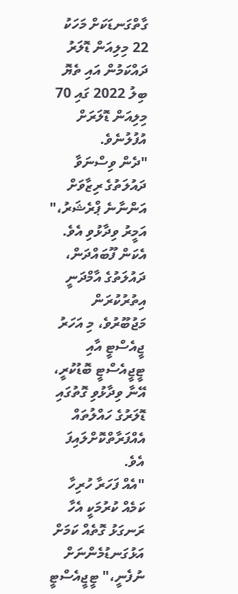ގާތްގަނޑަކަށް މަހަކު 22 މިލިއަން ޑޮލަރު ދައްކަމުން އައި ތެޔޮ ބިލު 2022 ގައި 70 މިލިއަން ޑޮލަރަށް އުފުލުނެވެ.
"ދެން ވިސްނަވާ ދައުލަތުގެ ރިޒާވަށް އަންނާނެ ޕްރެޝަރު،" އަމީރު ވިދާޅުވި އެވެ.
އެކަން ފޫބައްދަން، ދައުލަތުގެ އާމްދަނީ އިތުރުކުރަން މަޖުބޫރުވެ، މި އަހަރު ޖީއެސްޓީ އާއި ޓީޖީއެސްޓީ ބޮޑުކުރީ، އޭނާ ވިދާޅުވި ގޮތުގައި ޑޮލަރުގެ ހައްލުތައް އެއްފަރާތްކޮށްލައިފަ އެވެ.
"އެއް ފަހަރާ ހުރިހާ ކަމެއް ކުރުމަކީ އެހާ ރަނގަޅު ގޮތެއް ކަމަށް އަޅުގަނޑުމެންނަށް ނުފެނީ،" ޓީޖީއެސްޓީ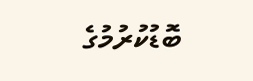ބޮޑުކުރުމުގެ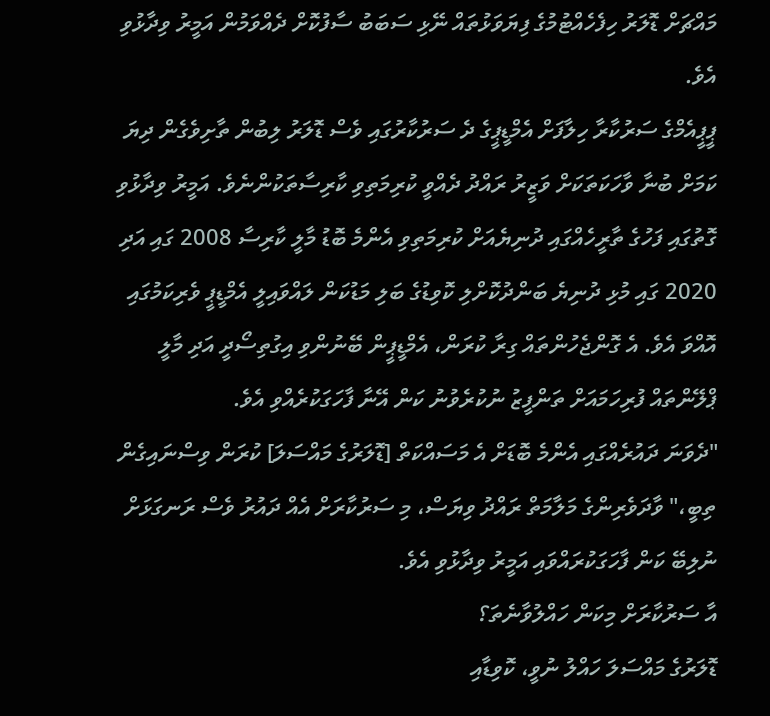މައްޗަށް ޑޮލަރު ހިފެހެއްޓުމުގެ ފިޔަވަޅުތައް ނޭޅި ސަބަބު ސާފުކޮށް ދެއްވަމުން އަމީރު ވިދާޅުވި އެވެ.
ޕީޕީއެމްގެ ސަރުކާރާ ހިލާފަށް އެމްޑީޕީގެ ދެ ސަރުކާރުގައި ވެސް ޑޮލަރު ލިބުން ތާށިވެގެން ދިޔަ ކަމަށް ބުނާ ވާހަކަތަކަށް ވަޒީރު ރައްދު ދެއްވީ ކުރިމަތިވި ކާރިސާތަކުންނެވެ. އަމީރު ވިދާޅުވި ގޮތުގައި ފަހުގެ ތާރީހެއްގައި ދުނިޔެއަށް ކުރިމަތިވި އެންމެ ބޮޑު މާލީ ކާރިސާ 2008 ގައި އަދި 2020 ގައި މުޅި ދުނިޔެ ބަންދުކޮށްލި ކޮވިޑުގެ ބަލި މަޑުކަން ލައްވައިލީ އެމްޑީޕީ ވެރިކަމުގައި އޮއްވަ އެވެ. އެ ގޮންޖެހުންތައް ގިރާ ކުރަން، އެމްޑީޕީން ބޭނުންވި އިގުތިސޯދީ އަދި މާލީ ޕްލޭންތައް ފުރިހަމައަށް ތަންފީޒު ނުކުރެވުނު ކަން އޭނާ ފާހަގަކުރެއްވި އެވެ.
"ދެވަނަ ދައުރެއްގައި އެންމެ ބޮޑަށް އެ މަސައްކަތް [ޑޮލަރުގެ މައްސަލަ] ކުރަން ވިސްނައިގެން ތިބީ،" ވާދަވެރިންގެ މަލާމަތް ރައްދު ވިޔަސް، މި ސަރުކާރަށް އެއް ދައުރު ވެސް ރަނގަޅަށް ނުލިބޭ ކަން ފާހަގަކުރައްވައި އަމީރު ވިދާޅުވި އެވެ.
އާ ސަރުކާރަށް މިކަން ހައްލުވާނެތަ؟
ޑޮލަރުގެ މައްސަލަ ހައްލު ނުވީ، ކޮވިޑާއި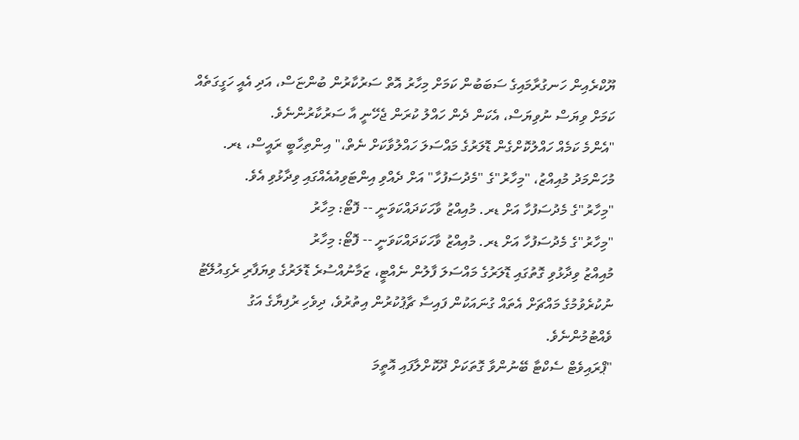ޔޫކްރެއިން ހަނގުރާމައިގެ ސަބަބުން ކަމަށް މިހާރު އޮތް ސަރުކާރުން ބުންޏަސް، އަދި އެއީ ހަގީގަތެއް ކަމަށް ވިޔަސް ނުވިޔަސް، އެކަން ދެން ހައްލު ކުރަން ޖެހޭނީ އާ ސަރުކާރުންނެވެ.
"އެންމެ ކަމެއް ހައްލުކޮށްގެން ޑޮލަރުގެ މައްސަލަ ހައްލުވާކަށް ނެތް،" އިންތިހާބީ ރައީސް، ޑރ. މުހަންމަދު މުއިއްޒު، "މިހާރު"ގެ "މެދުސަފުހާ" އަށް ދެއްވި އިންޓަވިއުއެއްގައި ވިދާޅުވި އެވެ.
"މިހާރު"ގެ މެދުސަފުހާ އަށް ޑރ. މުއިއްޒު ވާހަކަދައްކަވަނީ -- ފޮޓޯ: މިހާރު
"މިހާރު"ގެ މެދުސަފުހާ އަށް ޑރ. މުއިއްޒު ވާހަކަދައްކަވަނީ -- ފޮޓޯ: މިހާރު
މުއިއްޒު ވިދާޅުވި ގޮތުގައި ޑޮލަރުގެ މައްސަލަ ފާލުން ނެއްޓީ، ޒަމާނުއްސުރެ ޑޮލަރުގެ ވިޔަފާރި ރެގިއުލޭޓު ނުކުރެވުމުގެ މައްޗަށް އެތައް ގުނައަކުން ފައިސާ ޗާޕުކުރުން އިތުރުވެ، ދިވެހި ރުފިޔާގެ އަގު ވެއްޓުމުންނެވެ.
"ޕްރައިވެޓް ސެކްޓާ ބޭނުންވާ ގޮތަކަށް ދޫކޮށްލާފައި އޮތީމަ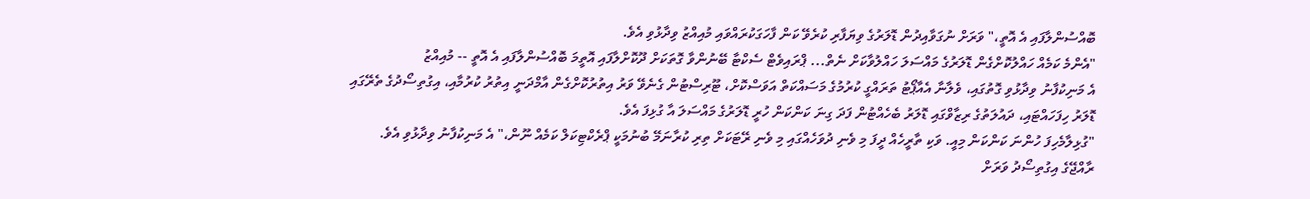ބޮއްސުންލާފައި އެ އޮތީ،" ވަރަށް ނުގަވާއިދުން ޑޮލަރުގެ ވިޔަފާރި ކުރެވޭ ކަން ފާހަގަކުރައްވައި މުއިއްޒު ވިދާޅުވި އެވެ.
"އެންމެ ކަމެއް ހައްލުކޮށްގެން ޑޮލަރުގެ މައްސަލަ ހައްލުވާކަށް ނެތް... ޕްރައިވެޓް ސެކްޓާ ބޭނުންވާ ގޮތަކަށް ދޫކޮށްލާފައި އޮތީމަ ބޮއްސުންލާފައި އެ އޮތީ -- މުއިއްޒު
އެ މަނިކުފާނު ވިދާޅުވި ގޮތުގައި، ވެލާނާ އެއާޕޯޓު ތަރައްގީ ކުރުމުގެ މަސައްކަތް އަވަސްކޮށް، ޓޫރިސްޓުން ގެނެވޭ ވަރު އިތުރުކޮށްގެން އާމްދަނީ އިތުރު ކުރުމާއި، އިގުތިސޯދުގެ ތެރޭގައި ޑޮލަރު ހިފަހައްޓައި، ދައުލަތުގެ ރިޒާވްގައި ޑޮލަރު ބެހެއްޓުން ފަދަ ގިނަ ކަންކަން ހުރީ ޑޮލަރުގެ މައްސަލަ އާ ގުޅިފަ އެވެ.
"ގުޅިލާމެހިފަ ހުންނަ ކަންކަން މިއީ. ވަކި ތާރީހެއް ދީފަ މި ވެނި ދުވަހެއްގައި މި ވެނި ރޭޓަކަށް ތިރި ކުރާނަމޭ ބުނުމަކީ ޕްރެކްޓިކަލް ކަމެއް ނޫން،" އެ މަނިކުފާނު ވިދާޅުވި އެވެ.
ރާއްޖޭގެ އިގުތިސޯދު ވަރަށް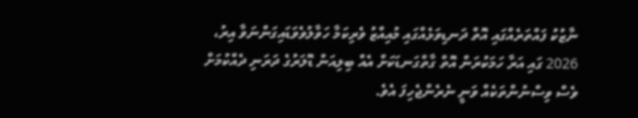ނާޒުކު ފައްތަރެއްގައި އޮތް ދަނޑިވަޅެއްގައި މުއިއްޒު ވެރިކަމާ ހަވާލުވެވަޑައިގަންނަވާ އިރު، 2026 ގައި އަރާ ހަމަކުރަން އޮތް ގާތްގަނޑަކަށް އެއް ބިލިއަން ޑޮލަރުގެ ދަރަނި ދެއްކުމަށް ވެސް ވިސްނުންތަކެއް ވަނީ ނެރެންޖެހިފަ އެވެ.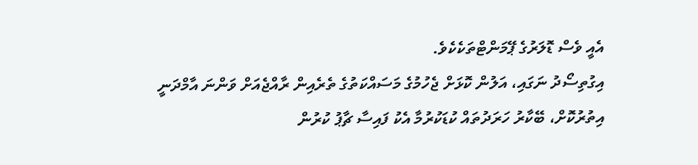އެއީ ވެސް ޑޮލަރުގެ ޕޭމަންޓްތަކެކެވެ.
އިގުތިސޯދު ނަގައި، އަލުން ކޮޅަށް ޖެހުމުގެ މަސައްކަތުގެ ތެރެއިން ރާއްޖެއަށް ވަންނަ އާމްދަނީ އިތުރުކޮށް، ބޭކާރު ހަރަދުތައް ކުޑަކުރުމާ އެކު ފައިސާ ޗާޕު ކުރުން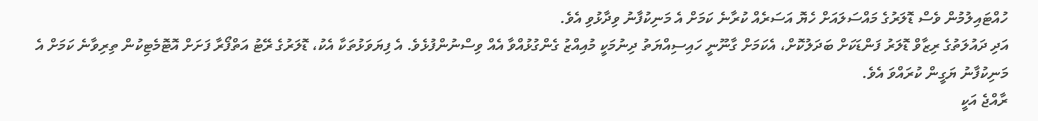ހުއްޓައިލުމުން ވެސް ޑޮލަރުގެ މައްސަލައަށް ހެޔޮ އަސަރެއް ކުރާނެ ކަމަށް އެ މަނިކުފާނު ވިދާޅުވި އެވެ.
އަދި ދައުލަތުގެ ރިޒާވް ޑޮލަރު ފަންޑަކަށް ބަދަލުކޮށް، އެކަމަށް ގާނޫނީ ހައިސިއްޔަތު ދިނުމަކީ މުއިއްޒު ގެންގުޅުއްވާ އެއް ވިސްނުންފުޅެވެ. އެ ފިޔަވަޅުތަކާ އެކު، ޑޮލަރުގެ ރޭޓު އަތްފޯރާ ފަށަށް އޮޓޮމެޓިކުން ތިރިވާނެ ކަމަށް އެ މަނިކުފާނު ޔަގީން ކުރައްވަ އެވެ.
ރާއްޖެ އަކީ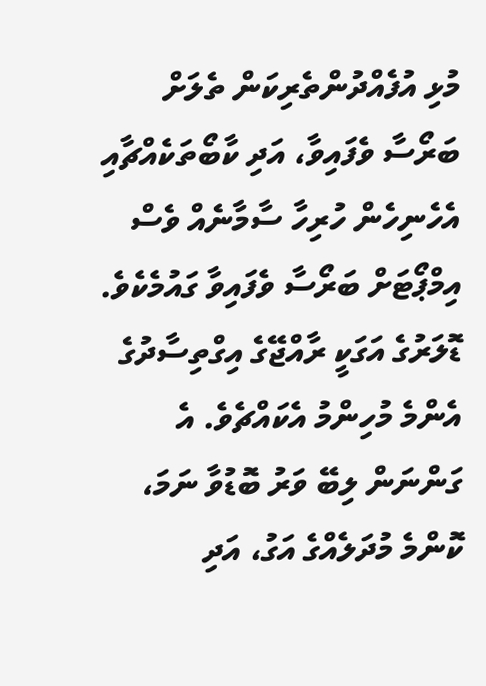މުޅި އުފެއްދުންތެރިކަން ތެލަށް ބަރޯސާ ވެފައިވާ، އަދި ކާބޯތަކެއްޗާއި އެހެނިހެން ހުރިހާ ސާމާނެއް ވެސް އިމްޕޯޓަށް ބަރޯސާ ވެފައިވާ ގައުމެކެވެ. ޑޮލަރުގެ އަގަކީ ރާއްޖޭގެ އިގްތިސާދުގެ އެންމެ މުހިންމު އެކައްޗެވެ. އެ ގަންނަން ލިބޭ ވަރު ބޮޑުވާ ނަމަ، ކޮންމެ މުދަލެއްގެ އަގު، އަދި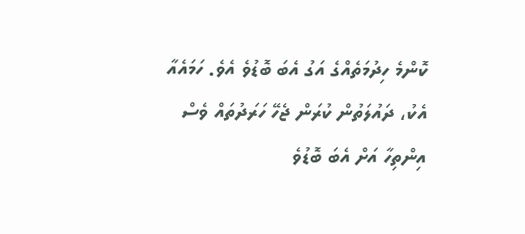ކޮންމެ ހިދުމަތެއްގެ އަގު އެބަ ބޮޑުވެ އެވެ. ހަމައެއާ އެކު، ދައުލަތުން ކުރަން ޖެހޭ ހަރަދުތައް ވެސް އިންތިހާ އަށް އެބަ ބޮޑުވެ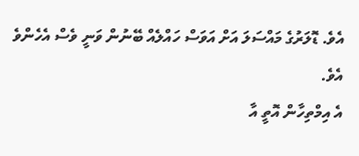އެވެ. ޑޮލަރުގެ މައްސަލަ އަށް އަވަސް ހައްލެއް ބޭނުން ވަނީ ވެސް އެހެންވެ އެވެ.
އެ އިމްތިހާން އޮތީ އާ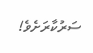ސަރުކާރަށެވެ!